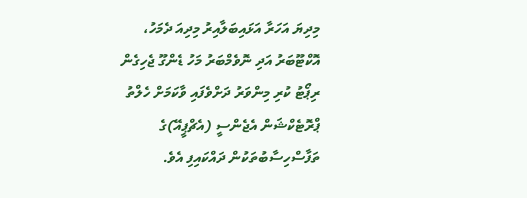މިދިޔަ އަހަރާ އަޅައިބަލާއިރު މިދިއަ ދެމަހު، އޮކްޓޫބަރު އަދި ނޮވެމްބަރު މަހު ޑެންގޫ ޖެހިގެން ރިޕޯޓު ކުރި މިންވަރު ދަށްވެފައި ވާކަމަށް ހެލްތު ޕްރޮޓެކްޝަން އެޖެންސީ (އެޗްޕީއޭ)ގެ ތަފާސްހިސާބުތަކުން ދައްކައިފި އެވެ.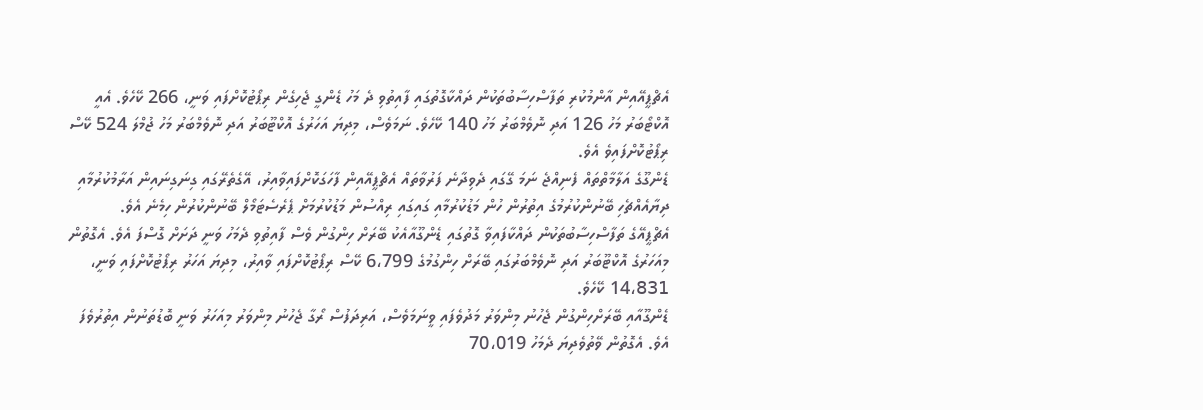އެޗްޕީއޭއިން އާންމުކުރި ތަފާސްހިސާބުތަކުން ދައްކާގޮތުގައި ފާއިތުވި ދެ މަހު ޑެންގީ ޖެހިގެން ރިޕޯޓުކޮށްފައި ވަނީ، 266 ކޭހެވެ. އެއީ އޮކްޓޯބަރު މަހު 126 އަދި ނޮވެމްބަރު މަހު 140 ކޭހެވެ. ނަމަވެސް، މިދިޔަ އަހަރުގެ އޮކްޓޫބަރު އަދި ނޮވެމްބަރު މަހު ޖުމްލަ 524 ކޭސް ރިޕޯޓުކޮށްފައިވެ އެވެ.
ޑެންގޫގެ އަލާމާތްތައް ފެނިއްޖެ ނަމަ ގޭގައި ދެވިދާނެ ފަރުވާތައް އެޗްޕީއޭއިން ފާހަގަކޮށްފައިވާއިރު، އޭގެތެރޭގައި ގިނަގިނައިން އަރާމުކުރުމާއި ދިޔާއެއްޗެހި ބޭނުންކުރުމުގެ އިތުރުން ހުން މަޑުކުރުމާއި ގައިގައި ރިއްސުން މަޑުކުރުމަށް ޕެރެސެޓަމޯލް ބޭނުންކުރުން ހިމެނެ އެވެ.
އެޗްޕީއޭގެ ތަފާސްހިސާބުތަކުން ދައްކާފައިވާ ގޮތުގައި ޑެންގޫއާއެކު ބޭރަށް ހިންގުން ވެސް ފާއިތުވި ދެމަހު ވަނީ ދަށަށް ގޮސްފަ އެވެ. އެގޮތުން މިއަހަރުގެ އޮކްޓޫބަރު އަދި ނޮވެމްބަރުގައި ބޭރަށް ހިންގުމުގެ 6،799 ކޭސް ރިޕޯޓުކޮށްފައި ވާއިރު، މިދިޔަ އަހަރު ރިޕޯޓުކޮށްފައި ވަނީ، 14،831 ކޭހެވެ.
ޑެންގޫއާއި ބޭރަށްހިންގުން ޖެހުނު މިންވަރު މަދުވެފައި ވީނަމަވެސް، އަރިދަފުސް ރޯގާ ޖެހުނު މިންވަރު މިއަހަރު ވަނީ ބޮޑުތަނުން އިތުރުވެފަ އެވެ. އެގޮތުން ވޭތުވެދިޔަ ދެމަހު 70،019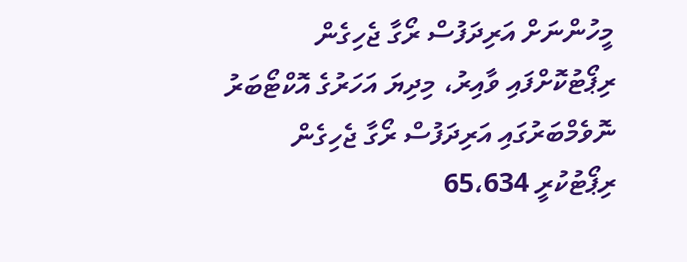މީހުންނަށް އަރިދަފުސް ރޯގާ ޖެހިގެން ރިޕޯޓުކޮށްފައި ވާއިރު، މިދިޔަ އަހަރުގެ އޮކްޓޯބަރު ނޮވެމްބަރުގައި އަރިދަފުސް ރޯގާ ޖެހިގެން ރިޕޯޓުކުރީ 65،634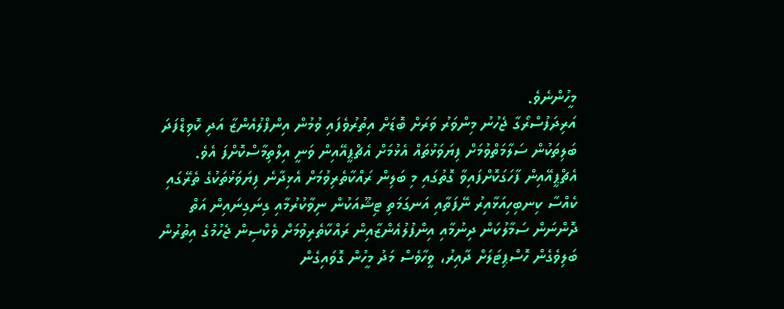މީހުންނެވެ.
އަރިދަފުސްރޯގާ ޖެހުނު މިންވަރު ވަރަށް ބޮޑަށް އިތުރުވެފައި ވުމުން އިންފްލުއެންޒާ އަދި ކޮވިޑްފަދަ ބަލިތަކުން ސަލާމަތްވުމަށް ފިޔަވަޅުތައް އެޅުމަށް އެޗްޕީއޭއިން ވަނީ އިލްތިމާސްކޮށްފަ އެވެ.
އެޗްޕީއޭއިން ފާހަގަކޮށްފައިވާ ގޮތުގައި މި ބަލިން ރައްކާތެރިވުމަށް އެޅިދާނެ ފިޔަވަޅުތަކުގެ ތެރޭގައި ކެއްސާ ކިނބިހިއަޅާއިރު ނޭފަތާއި އަނގަމަތި ޓިޝޫއަކުން ނިވާކުރުމާއި ގިނަގިނައިން އަތް ދޮންނަން ސަމާލުކަން ދިނުމާއި އިންފުލުއެންޒާއިން ރައްކާތެރިވުމަށް ވެކްސިން ޖެހުމުގެ އިތުރުން ބަލިވެގެން ހޮސްޕިޓަލަށް ދާއިރު، ވީހާވެސް މަދު މީހުން ގޮވައިގެން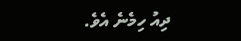ދިއު ހިމެނެ އެވެ.